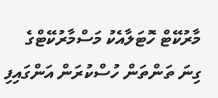މާރުކޭޓް ހޮޓަލާއެކު މަސްމާރުކޭޓްގެ ގިނަ ތަންތަން ހުސްކުރަން އަންގައިފި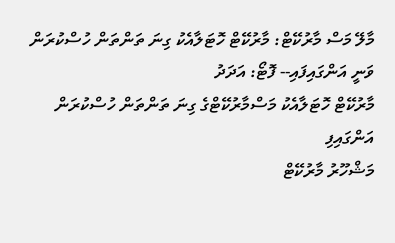މާލޭ މަސް މާރުކޭޓް: މާރުކޭޓް ހޮޓަލާއެކު ގިނަ ތަންތަން ހުސްކުރަން ވަނީ އަންގައިފައި-- ފޮޓޯ: އަދަދު
މާރުކޭޓް ހޮޓަލާއެކު މަސްމާރުކޭޓްގެ ގިނަ ތަންތަން ހުސްކުރަން އަންގައިފި
މަޝްހޫރު މާރުކޭޓް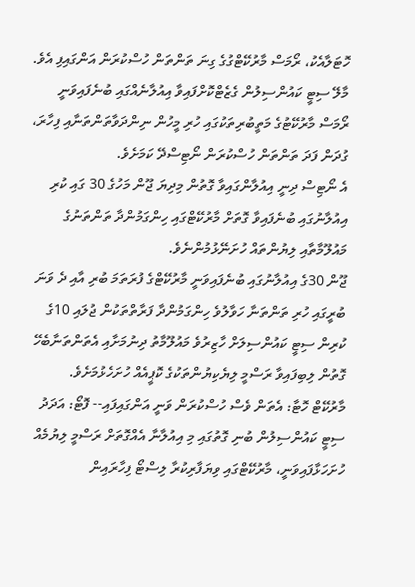ހޮޓަލާއެކު، ރޯމަސް މާރުކޭޓްގުގެ ގިނަ ތަންތަން ހުސްކުރަން އަންގައިފި އެވެ.
މާލޭ ސިޓީ ކައުންސިލުން ގެޒެޓްކޮށްފައިވާ އިއުލާނެއްގައި ބުނެފައިވަނީ ރޯމަސް މާރުކޭޓުގެ މަތީބުރިތަކުގައި ހުރި މީހުން ނިންދަވާތަންތަނާއި ފިހާރަ، ގުދަން ފަދަ ތަންތަން ހުސްކުރަން ނޯޓިސްދޭ ކަމަށެވެ.
އެ ނޯޓިސް ދިނީ އިއުލާންގައިވާ ގޮތުން މިދިޔަ ޖޫން މަހުގެ 30 ގައި ކުރި އިއުލާނުގައި ބުނެފައިވާ ގޮތަށް މާރުކޭޓްގައި ހިންގަމުންދާ ތަންތަނުގެ މައުލޫމާތާއި ލިޔުންތައް ހުށަނޭޅުމުންނެވެ.
ޖޫން 30ގެ އިއުލާނުގައި ބުނެފައިވަނީ މާރުކޭޓްގެ ފުރަތަމަ ބުރި އާއި ދެ ވަނަ ބުރީގައި ހުރި ތަންތަނާ ހަވާލުވެ ހިންގަމުންދާ ފަރާތްތަކުން ޖުލައި 10ގެ ކުރިން ސިޓީ ކައުންސިލަށް ހާޒިރުވެ މައުލޫމާތު ދިނުމަށާއި އެތަންތަނާބެހޭ ގޮތުން ލިބިފައިވާ ރަސްމީ ލިޔެކިޔުންތަކުގެ ކޮޕީއެއް ހުށަހެޅުމަށެވެ.
މާރުކޭޓް ހޮޓާ: އެތަން ވެސް ހުސްކުރަން ވަނީ އަންގައިފައި-- ފޮޓޯ: އަދަދު
ސިޓީ ކައުންސިލުން ބުނި ގޮތުގައި މި އިއުލާނާ އެއްގޮތަށް ރަސްމީ ލިޔުމެއް ހުށަހަޅާފައިވަނީ، މާރުކޭޓްގައި ވިޔަފާރިކުރާ ލިސްޓޯ ފިހާރައިން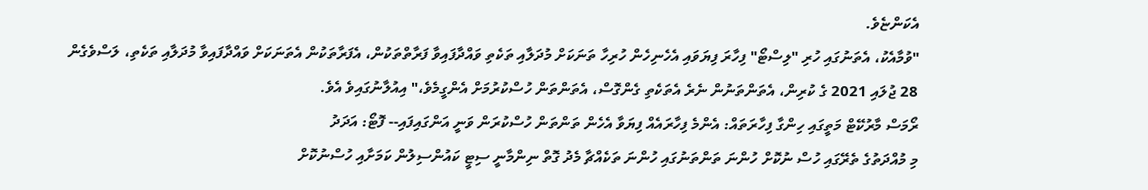އެކަންޏެވެ.
"ވުމާއެކު، އެތަނުގައި ހުރި "ލިސްޓޯ" ފިހާރަ ފިޔަވައި އެހެނިހެން ހުރިހާ ތަނަކަށް މުދަލާއި ތަކެތި ވައްދާފައިވާ ފަރާތްތަކުން، އެފަރާތަކުން އެތަނަކަށް ވައްދާފައިވާ މުދަލާއި ތަކެތި، ލަސްވެގެން 28 ޖުލައި 2021 ގެ ކުރިން، އެތަންތަނުން ނެރެ އެތަކެތި ގެންގޮސް، އެތަންތަން ހުސްކުރުމަށް އެންގީމެވެ،" އިއުލާނުގައިވެ އެވެ.
ރޯމަސް މާރުކޭޓް މަތީގައި ހިންގާ ފިހާރަތައް: އެންމެ ފިހާރައެއް ފިޔަވާ އެހެން ތަންތަން ހުސްކުރަން ވަނީ އަންގައިފައި-- ފޮޓޯ: އަދަދު
މި މުއްދަތުގެ ތެރޭގައި ހުސް ނުކޮށް ހުންނަ ތަންތަނުގައި ހުންނަ ތަކެއްޗާ މެދު ގޮތް ނިންމާނީ ސިޓީ ކައުންސިލުން ކަމަށާއި ހުސްނުކޮށް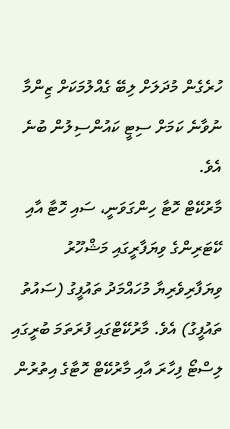ހުރެގެން މުދަލަށް ލިބޭ ގެއްލުމަކަށް ޒިންމާ ނުވާނެ ކަމަށް ސިޓީ ކައުންސިލުން ބުނެ އެވެ.
މާރުކޭޓް ހޮޓާ ހިންގަވަނީ، ސައި ހޮޓާ އާއި ކޭޓަރިންގެ ވިޔަފާރީގައި މަޝްހޫރު ވިޔަފާރިވެރިޔާ މުހައްމަދު ތައުފީގު (ސައުތު ތައުފީގު) އެވެ. މާރުކޭޓްގައި ފުރަތަމަ ބުރީގައި ލިސްޓޯ ފިހާރަ އާއި މާރުކޭޓް ހޮޓާގެ އިތުރުން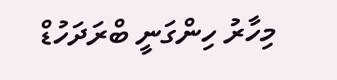މިހާރު ހިންގަނީ ބްރަދަހުޑް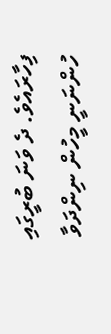ފިހާރައެވެ. ދެ ވަނަ ބުރީގައި ހުންނަނީ މީހުން ނިންދަވާ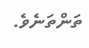ތަންތަނެވެ.